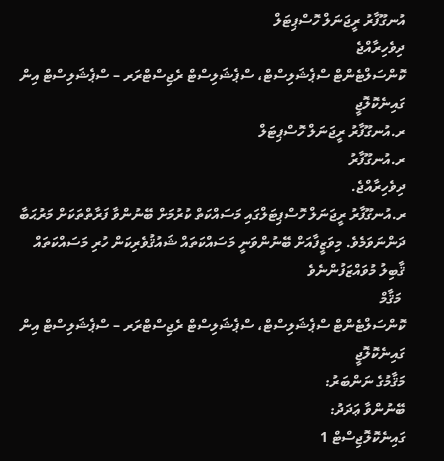އުނގޫފާރު ރީޖަނަލް ހޮސްޕިޓަލް
ދިވެހިރާއްޖެ
ކޮންސަލްޓެންޓް ސްޕެޝަލިސްޓް، ސްޕެޝަލިސްޓް ރެޖިސްޓްރަރ – ސްޕެޝަލިސްޓް އިން ގައިނެކޮލޮޖީ
ރ.އުނގޫފާރު ރީޖަނަލް ހޮސްޕިޓަލް
ރ.އުނގޫފާރު
ދިވެހިރާއްޖެ.
ރ.އުނގޫފާރު ރީޖަނަލް ހޮސްޕިޓަލްގައި މަސައްކަތް ކުރުމަށް ބޭނުންވާ ފަރާތްތަކަށް މަރުޙަބާ ދަންނަވަމެވެ. މިވަޒީފާއަށް ބޭނުންވަނީ މަސައްކަތައް ޝައުޤުވެރިކަން ހުރި މަސައްކަތައް ޤާބިލު މުވައްޒަފުންނެވެ
 މަޤާމް
ކޮންސަލްޓެންޓް ސްޕެޝަލިސްޓް، ސްޕެޝަލިސްޓް ރެޖިސްޓްރަރ – ސްޕެޝަލިސްޓް އިން ގައިނެކޮލޮޖީ
މަޤާމުގެ ނަންބަރު:
ބޭނުންވާ ޢަދަދު:
ގައިނެކޮލޮޖިސްޓް 1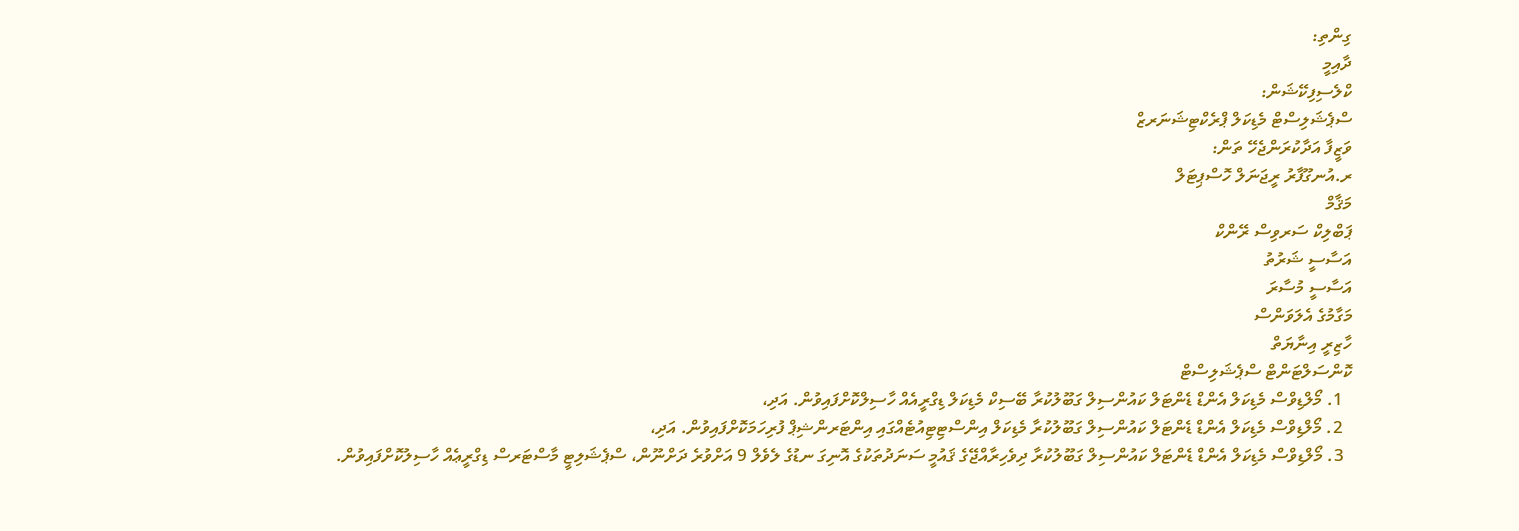ގިންތި:
ދާއިމީ
ކްލެސިފިކޭޝަން:
ސްޕެޝަލިސްޓް މެޑިކަލް ޕްރެކްޓިޝަނަރޒް
ވަޒީފާ އަދާކުރަންޖެހޭ ތަން:
ރ.އުނގޫފާރު ރީޖަނަލް ހޮސްޕިޓަލް
މަޤާމް
ޕަބްލިކް ސަރވިސް ރޭންކް
އަސާސީ ޝަރުތު
އަސާސީ މުސާރަ
މަގާމުގެ އެލަވަންސް
ހާޒިރީ އިނާޔަތް
ކޮންސަލްޓަންޓް ސްޕެޝަލިސްޓް
  1. މޯލްޑިވްސް މެޑިކަލް އެންޑް ޑެންޓަލް ކައުންސިލް ގަބޫލުކުރާ ބޭސިކް މެޑިކަލް ޑިގްރީއެއް ހާސިލްކޮށްފައިވުން. އަދި،
  2. މޯލްޑިވްސް މެޑިކަލް އެންޑް ޑެންޓަލް ކައުންސިލް ގަބޫލުކުރާ މެޑިކަލް އިންސްޓިޓިއުޓެއްގައި އިންޓަރންޝިޕް ފުރިހަމަކޮށްފައިވުން. އަދި،
  3. މޯލްޑިވްސް މެޑިކަލް އެންޑް ޑެންޓަލް ކައުންސިލް ގަބޫލުކުރާ ދިވެހިރާއްޖޭގެ ޤައުމީ ސަނަދުތަކުގެ އޮނިގަ ނޑުގެ ލެވެލް 9 އަށްވުރެ ދަށްނޫން، ސްޕެޝަލިޓީ މާސްޓަރސް ޑިގްރީޢެއް ހާސިލުކޮށްފައިވުން.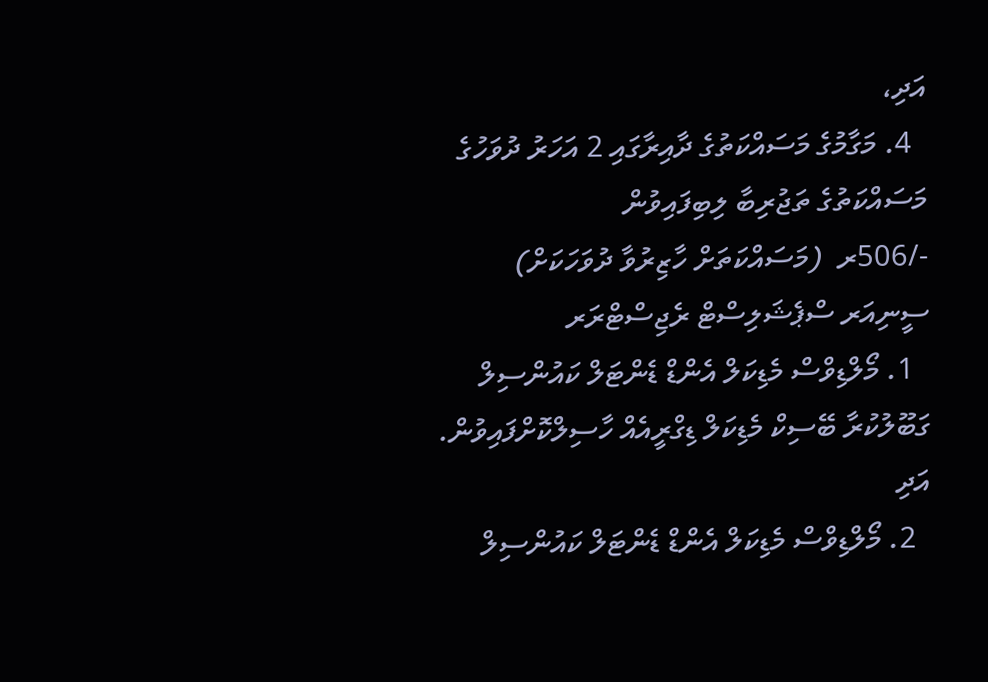އަދި،
  4. މަގާމުގެ މަސައްކަތުގެ ދާއިރާގައި 2 އަހަރު ދުވަހުގެ މަސައްކަތުގެ ތަޖުރިބާ ލިބިފައިވުން
-/506ރ  (މަސައްކަތަށް ހާޒިރުވާ ދުވަހަކަށް)
ސީނިއަރ ސްޕެޝަލިސްޓް ރެޖިސްޓްރަރ
  1. މޯލްޑިވްސް މެޑިކަލް އެންޑް ޑެންޓަލް ކައުންސިލް ގަބޫލުކުރާ ބޭސިކް މެޑިކަލް ޑިގްރީއެއް ހާސިލްކޮށްފައިވުން. އަދި
  2. މޯލްޑިވްސް މެޑިކަލް އެންޑް ޑެންޓަލް ކައުންސިލް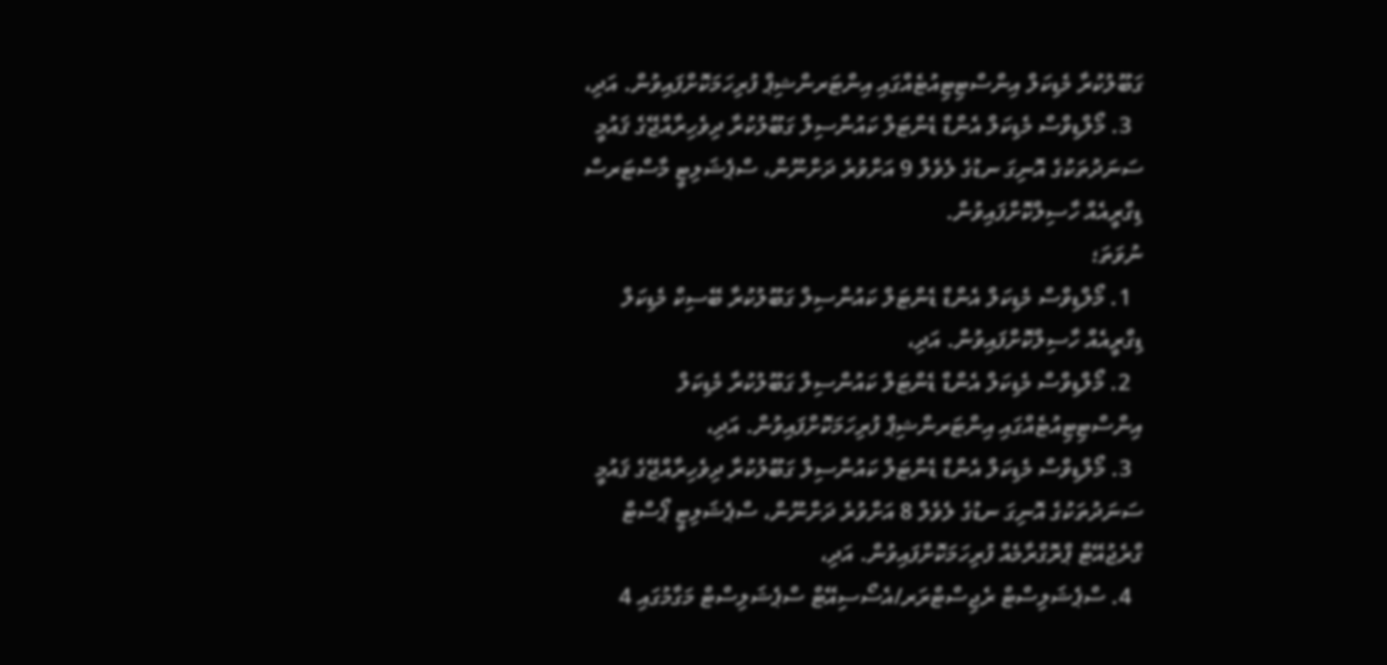ގަބޫލުކުރާ މެޑިކަލް އިންސްޓިޓިއުޓެއްގައި އިންޓަރންޝިޕް ފުރިހަމަކޮށްފައިވުން. އަދި،
  3. މޯލްޑިވްސް މެޑިކަލް އެންޑް ޑެންޓަލް ކައުންސިލް ގަބޫލުކުރާ ދިވެހިރާއްޖޭގެ ޤައުމީ ސަނަދުތަކުގެ އޮނިގަ ނޑުގެ ލެވެލް 9 އަށްވުރެ ދަށްނޫން، ސްޕެޝަލިޓީ މާސްޓަރސް ޑިގްރީއެއް ހާސިލްކޮށްފައިވުން.
ނުވަތަ؛
  1. މޯލްޑިވްސް މެޑިކަލް އެންޑް ޑެންޓަލް ކައުންސިލް ގަބޫލުކުރާ ބޭސިކް މެޑިކަލް ޑިގްރީއެއް ހާސިލްކޮށްފައިވުން. އަދި،
  2. މޯލްޑިވްސް މެޑިކަލް އެންޑް ޑެންޓަލް ކައުންސިލް ގަބޫލުކުރާ މެޑިކަލް އިންސްޓިޓިއުޓެއްގައި އިންޓަރންޝިޕް ފުރިހަމަކޮށްފައިވުން. އަދި،
  3. މޯލްޑިވްސް މެޑިކަލް އެންޑް ޑެންޓަލް ކައުންސިލް ގަބޫލުކުރާ ދިވެހިރާއްޖޭގެ ޤައުމީ ސަނަދުތަކުގެ އޮނިގަ ނޑުގެ ލެވެލް 8 އަށްވުރެ ދަށްނޫން، ސްޕެޝަލިޓީ ޕޯސްޓް ގްރެޖުއޭޓް ޕްރޮގްރާމެއް ފުރިހަމަކޮށްފައިވުން. އަދި،
  4. ސްޕެޝަލިސްޓް ރެޖިސްޓްރަރ/އެސޯސިއޭޓް ސްޕެޝަލިސްޓް މަގާމުގައި 4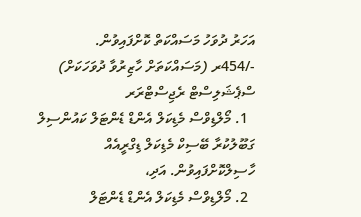އަހަރު ދުވަހު މަސައްކަތް ކޮށްފައިވުން.
-/454ރ (މަސައްކަތަށް ހާޒިރުވާ ދުވަހަކަށް)
ސްޕެޝަލިސްޓް ރެޖިސްޓްރަރ
  1. މޯލްޑިވްސް މެޑިކަލް އެންޑް ޑެންޓަލް ކައުންސިލް ގަބޫލުކުރާ ބޭސިކް މެޑިކަލް ޑިގްރީއެއް ހާސިލްކޮށްފައިވުން. އަދި،
  2. މޯލްޑިވްސް މެޑިކަލް އެންޑް ޑެންޓަލް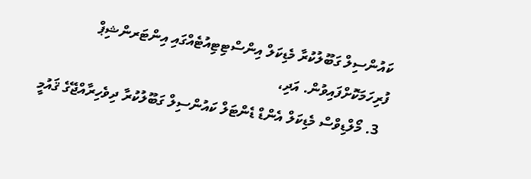ކައުންސިލް ގަބޫލުކުރާ މެޑިކަލް އިންސްޓިޓިއުޓެއްގައި އިންޓަރންޝިޕް ފުރިހަމަކޮށްފައިވުން. އަދި،
  3. މޯލްޑިވްސް މެޑިކަލް އެންޑް ޑެންޓަލް ކައުންސިލް ގަބޫލުކުރާ ދިވެހިރާއްޖޭގެ ޤައުމީ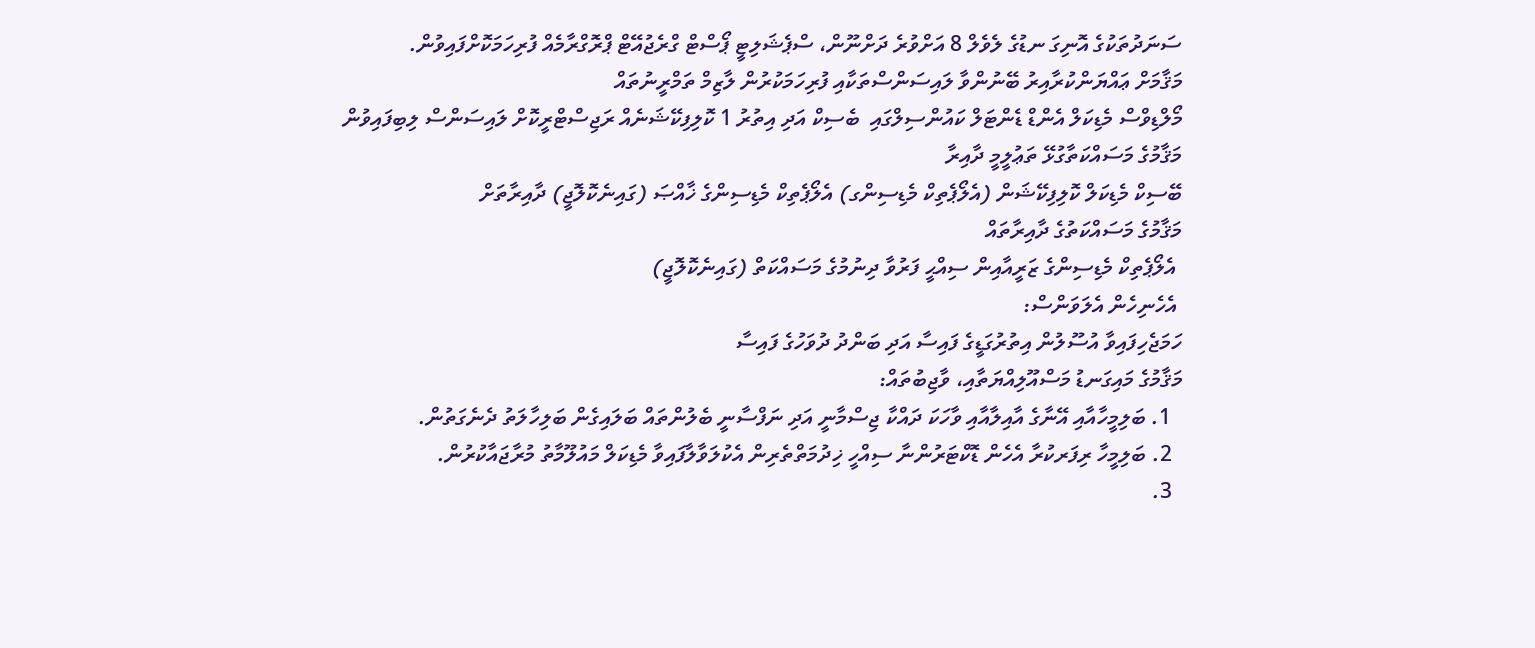ސަނަދުތަކުގެ އޮނިގަ ނޑުގެ ލެވެލް 8 އަށްވުރެ ދަށްނޫން، ސްޕެޝަލިޓީ ޕޯސްޓް ގްރެޖުއޭޓް ޕްރޮގްރާމެއް ފުރިހަމަކޮށްފައިވުން.
މަޤާމަށް ޢައްޔަންކުރާއިރު ބޭނުންވާ ލައިސަންސްތަކާއި ފުރިހަމަކުރުން ލާޒިމް ތަމްރީނުތައް
މޯލްޑިވްސް މެޑިކަލް އެންޑް ޑެންޓަލް ކައުންސިލްގައި  ބެސިކް އަދި އިތުރު 1 ކޮލިފިކޭޝަނެއް ރަޖިސްޓްރީކޮށް ލައިސަންސް ލިބިފައިވުން
މަޤާމުގެ މަސައްކަތާގުޅޭ ތަޢުލީމީ ދާއިރާ
ބޭސިކް މެޑިކަލް ކޮލިފިކޭޝަން (އެލޯޕެތިކް މެޑިސިންގ) އެލޯޕެތިކް މެޑިސިންގެ ޚާއްޞަ (ގައިނެކޮލޮޖީ) ދާއިރާތަށް
މަޤާމުގެ މަސައްކަތުގެ ދާއިރާތައް
 އެލޯޕެތިކް މެޑިސިންގެ ޒަރީއާއިން ސިއްޙީ ފަރުވާ ދިނުމުގެ މަސައްކަތް (ގައިނެކޮލޮޖީ)
 އެހެނިހެން އެލަވަންސް:
ހަމަޖެހިފައިވާ އުސޫލުން އިތުރުގަޑީގެ ފައިސާ އަދި ބަންދު ދުވަހުގެ ފައިސާ
މަޤާމުގެ މައިގަނޑު މަސްއޫލިއްޔަތާއި، ވާޖިބުތައް:
  1. ބަލިމީހާއާއި އޭނާގެ އާއިލާއާއި ވާހަކަ ދައްކާ ޖިސްމާނީ އަދި ނަފްސާނީ ބެލުންތައް ބަލައިގެން ބަލިހާލަތު ދެނެގަތުން.
  2. ބަލިމީހާ ރިފަރކުރާ އެހެން ޑޮކްޓަރުންނާ ސިއްހީ ޚިދުމަތްތެރިން އެކުލަވާލާފައިވާ މެޑިކަލް މައުލޫމާތު މުރާޖައާކުރުން.
  3.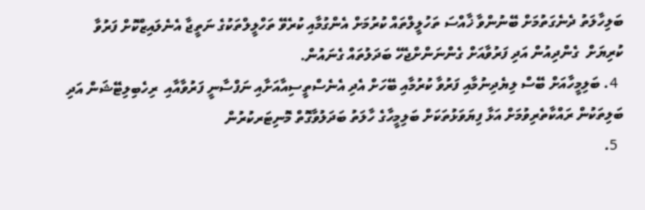ބަލިހާލަތު ދެނެގަތުމަށް ބޭނުންވާ ޚާއްސަ ތަހުލީލްތައް ކުރުމަށް އެންގުމާއި ކުރެވޭ ތަހްލީލްތަކުގެ ނަތީޖާ އެނެލައިޒްކޮށް ފަރުވާ ކުރިޔަށް  ގެންދިއުން އަދި ފަރުވާއަށް ގެންނަންށްޖެހޭ ބަދަލުތައް ގެނައުން.
  4. ބަލިމީހާއަށް ބޭސް ލިޔެދިނުމާއި ފަރުވާ ކުރުމާއި ބޭހަށް އެދި އެނެސްތީސިއާއަށާއި ނަފްސާނީ ފަރުވާއާއި  ރިހެބިލިޓޭޝަން އަދި ބަލިތަކުން ރައްކާތެރިވުމަށް އަޅާ ފިޔަވަޅުތަކަށް ބަލިމީހާގެ ހާލަތު ބަދަލުވާގޮތް މޮނިޓަރކުރުން
  5.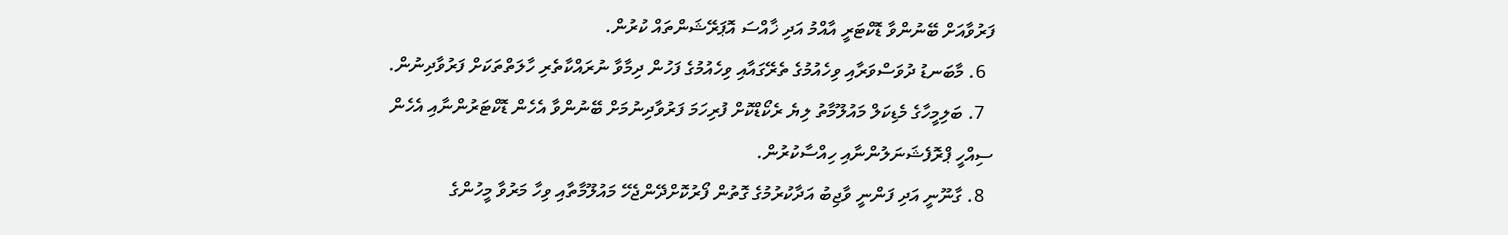ފަރުވާއަށް ބޭނުންވާ ޑޮކްޓަރީ އާއްމު އަދި ޚާއްސަ އޮޕަރޭޝަންތައް ކުރުން.
  6. މާބަނޑު ދުވަސްވަރާއި ވިހެއުމުގެ ތެރޭގައާއި ވިހެއުމުގެ ފަހުން ދިމާވާ ނުރައްކާތެރި ހާލަތްތަކަށް ފަރުވާދިނުން.
  7. ބަލިމީހާގެ މެޑިކަލް މައުލޫމާތު ލިޔެ ރެކޯޑްކޮށް ފުރިހަމަ ފަރުވާދިނުމަށް ބޭނުންވާ އެހެން ޑޮކްޓަރުންނާއި އެހެން ސިއްހީ ޕްރޮފެޝަނަލުންނާއި ހިއްސާކުރުން.
  8. ގާނޫނީ އަދި ފަންނީ ވާޖިބު އަދާކުރުމުގެ ގޮތުން ފޯރުކޮށްދޭންޖެހޭ މައުލޫމާތާއި ވިހާ މަރުވާ މީހުންގެ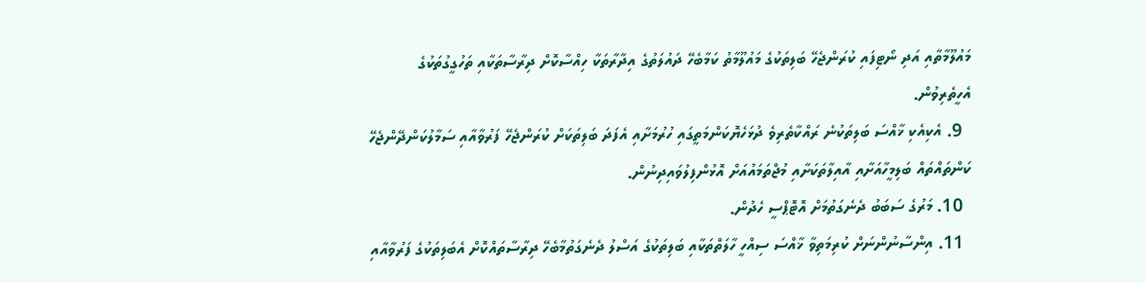މައުލޫމާތާއި އަދި ނޯޓިފައި ކުރަންޖެހޭ ބަލިތަކުގެ މައުލޫމާތު ކަމާބެހޭ ދައުލަތުގެ އިދާރާތަކާ ހިއްސާކޮށް ދިރާސާތަކާއި ތަހުގީގުތަކުގެ އެހީތެރިވުން.
  9. އެކިއެކި ޚާއްސަ ބަލިތަކުނެ ރައްކާތެރިވެ ދުޅަހެޔޮކަންމަތީގައި ހުރުމަށާއި އެފަދަ ބަލިތަކަށް ކުރަންޖެހޭ ފަރުވާއާއި ސަމާލުކަންދޭންޖެހޭ ކަންތައްތައް ބަލިމީހާއަށާއި އާއިލާތަކަށާއި މުޖްތަމައުއަށް އޮޅުންފިލުވައިދިނުން.
  10. މަރުގެ ސަބަބު ދެނެގަތުމަށް އޮޓޮޕްސީ ހެދުން.
  11. އިންސާނުންނަށް ކުރިމަތިވާ ޚާއްސަ ސިއްހީ ހާލަތްތަކާއި ބަލިތަކުގެ އަސްލު ދެނެގަތުމާބެހޭ ދިރާސާތައްކޮށް އެބަލިތަކުގެ ފަރުވާއާއި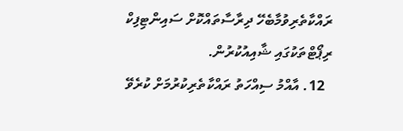ރައްކާތެރިވުމާބެހޭ ދިރާސާތައްކޮށް ސައިންޓިފިކް ރިޕޯޓްތަކުގައި ޝާއިއުކުރުން.
  12. އާއްމު ސިއްހަތު ރައްކާތެރިކުރުމަށް ކުރެވޭ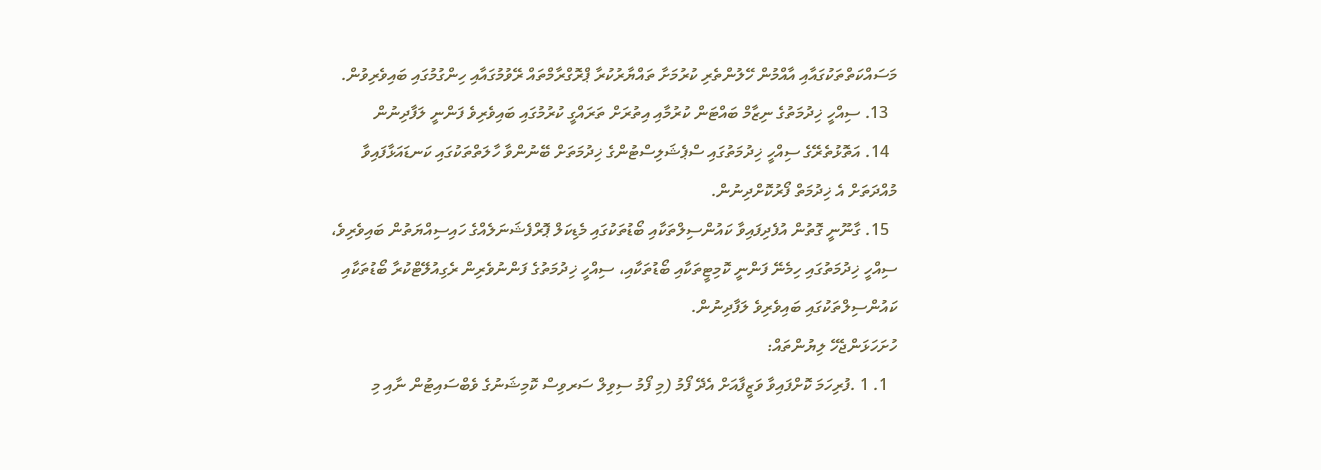މަސައްކަތްތަކުގައާއި އާއްމުން ހޭލުންތެރި ކުރުމަށާ ތައްޔާރުކުރާ ޕްރޮގްރާމްތައް ރޭވުމުގައާއި ހިންގުމުގައި ބައިވެރިވުން.
  13. ސިއްހީ ޚިދުމަތުގެ ނިޒާމް ބައްޓަން ކުރުމާއި އިތުރަށް ތަރައްގީ ކުރުމުގައި ބައިވެރިވެ ފަންނީ ލަފާދިނުން
  14. އަތޮޅުތެރޭގެ ސިއްހީ ޚިދުމަތުގައި ސްޕެޝަލިސްޓުންގެ ޚިދުމަތަށް ބޭނުންވާ ހާލަތްތަކުގައި ކަނޑައަޅާފައިވާ މުއްދަތަށް އެ ޚިދުމަތް ފޯރުކޮށްދިނުން.
  15. ގާނޫނީ ގޮތުން އުފެދިފައިވާ ކައުންސިލްތަކާއި ބޯޑުތަކުގައި މެޑިކަލް ޕޮރްފެޝަނަލެއްގެ ހައިސިއްޔަތުން ބައިވެރިވެ، ސިއްހީ ޚިދުމަތުގައި ހިމެނޭ ފަންނީ ކޮމިޓީތަކާއި ބޯޑުތަކާއި، ސިއްހީ ޚިދުމަތުގެ ފަންނުވެރިން ރެގިއުލޭޓްކުރާ ބޯޑުތަކާއި ކައުންސިލްތަކުގައި ބައިވެރިވެ ލަފާދިނުން.
ހުށަހަޅަންޖެހޭ ލިޔުންތައް:
  1. 1 .ފުރިހަމަ ކޮށްފައިވާ ވަޒީފާއަށް އެދޭ ފޯމު (މި ފޯމު ސިވިލް ސަރވިސް ކޮމިޝަނުގެ ވެބްސައިޓުން ނާއި މި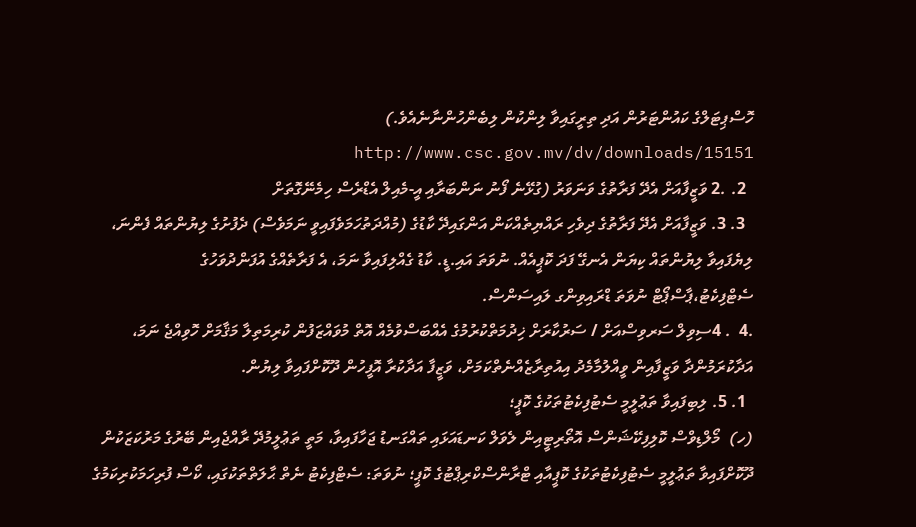ހޮސްޕިޓަލްގެ ކައުންޓަރުން އަދި ތިރީގައިވާ ލިންކުން ލިބެންހުންނާނެއެވެ.) http://www.csc.gov.mv/dv/downloads/15151
  2. .2 ވަޒީފާއަށް އެދޭ ފަރާތުގެ ވަނަވަރު (ގުޅޭނެ ފޯނު ނަންބަރާއި އީ-މެއިލް އެޑްރެސް ހިމެނޭގޮތަށް
  3. 3. ވަޒީފާއަށް އެދޭ ފަރާތުގެ ދިވެހި ރައްޔިތެއްކަން އަންގައިދޭ ކާޑުގެ (މުއްދަތުހަމަވެފައިވީ ނަމަވެސް) ދެފުށުގެ ލިޔުންތައް ފެންނަ،    ލިޔެފައިވާ ލިޔުންތައް ކިޔަން އެނގޭ ފަދަ ކޮޕީއެއް. ނުވަތަ އައި.ޑީ. ކާޑު ގެއްލިފައިވާ ނަމަ، އެ ފަރާތެއްގެ އުފަންދުވަހުގެ        ސެޓްފިކެޓު،ޕާސްޕޯޓް ނުވަތަ ޑްރައިވިންގ ލައިސަންސް.
.4  . 4ސިވިލް ސަރވިސްއަށް / ސަރުކާރަށް ޚިދުމަތްކުރުމުގެ އެއްބަސްވުމެއް އޮތް މުވައްޒަފުން ކުރިމަތިލާ މަޤާމަށް ހޮވިއްޖެ ނަމަ،           އަދާކުރަމުންދާ ވަޒީފާއިން ވީއްލުމާމެދު އިއުތިރާޒެއްނެތްކަމަށް، ވަޒީފާ އަދާކުރާ އޮފީހުން ދޫކޮށްފައިވާ ލިޔުން.
  1. 5. ލިބިފައިވާ ތަޢުލީމީ ސެޓުފިކެޓުތަކުގެ ކޮޕީ؛
(ހ)  މޯލްޑިވްސް ކޮލިފިކޭޝަންސް އޮތޯރިޓީއިން ލެވަލް ކަނޑައަޅައި ތައްގަނޑު ޖަހާފައިވާ، މަތީ ތަޢުލީމުދޭ ރާއްޖެއިން ބޭރުގެ މަރުކަޒަކުން ދޫކޮށްފައިވާ ތަޢުލީމީ ސެޓުފިކެޓުތަކުގެ ކޮޕީއާއި ޓްރާންސްކްރިޕްޓުގެ ކޮޕީ؛ ނުވަތަ: ސެޓްފިކެޓު ނެތް ޙާލަތްތަކުގައި، ކޯސް ފުރިހަމަކުރިކަމުގެ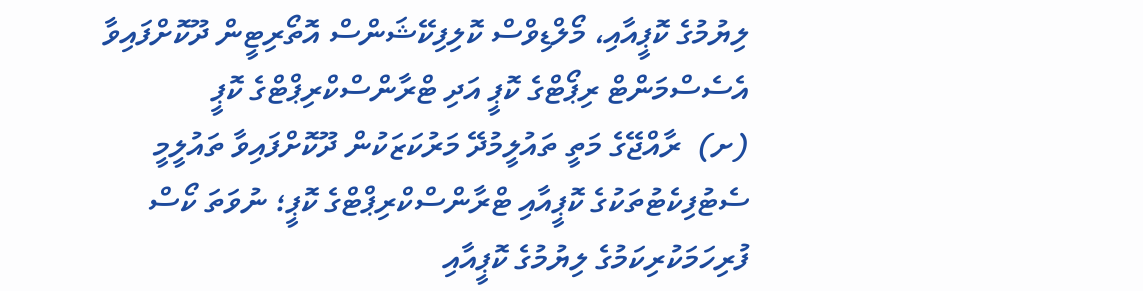ލިޔުމުގެ ކޮޕީއާއި، މޯލްޑިވްސް ކޮލިފިކޭޝަންސް އޮތޯރިޓީން ދޫކޮށްފައިވާ އެސެސްމަންޓް ރިޕޯޓްގެ ކޮޕީ އަދި ޓްރާންސްކްރިޕްޓްގެ ކޮޕީ
(ށ)  ރާއްޖޭގެ މަތީ ތައުލީމުދޭ މަރުކަޒަކުން ދޫކޮށްފައިވާ ތައުލީމީ ސެޓުފިކެޓުތަކުގެ ކޮޕީއާއި ޓްރާންސްކްރިޕްޓްގެ ކޮޕީ؛ ނުވަތަ ކޯސް ފުރިހަމަކުރިކަމުގެ ލިޔުމުގެ ކޮޕީއާއި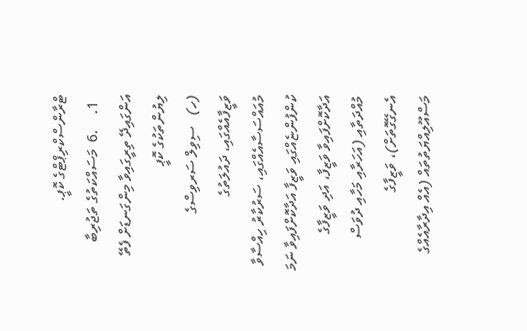ޓްރާންސްކްރިޕްޓްގެ ކޮޕީ.
  1.    .6  މަސައްކަތުގެ ތަޖުރިބާ އަންގައިދޭ ތިރީގައިވާ މިންގަނޑަށް ފެތޭ ލިޔުންތަކުގެ ކޮޕީ
(ހ)   ސިވިލް ސަރވިސްގެ ވަޒީފާއެއްގައި، ދައުލަތުގެ މުއައްސަސާއެއްގައި، ސަރުކާރު ހިއްސާވާ ކުންފުންޏެއްގައި ވަޒީފާ އަދާކޮށްފައިވާ ނަމަ އަދާކޮށްފައިވާ ވަޒީފާ، އަދި ވަޒީފާގެ މުއްދަތާއި (އަހަރާއި މަހާއި ދުވަސް އެނގޭގޮތަށް)، ވަޒީފާގެ މަސްއޫލިއްޔަތުތައް (އެއް އިދާރާއެއްގެ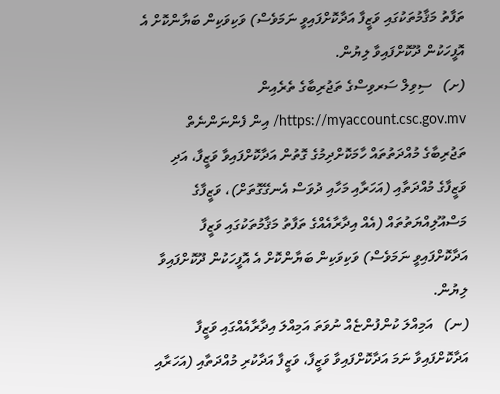ތަފާތު މަޤާމުތަކުގައި ވަޒީފާ އަދާކޮށްފައިވީ ނަމަވެސް) ވަކިވަކިން ބަޔާންކޮށް އެ އޮފީހަކުން ދޫކޮށްފައިވާ ލިޔުން.
(ށ)   ސިވިލް ސަރވިސްގެ ތަޖުރިބާގެ ތެރެއިން https://myaccount.csc.gov.mv/ އިން ފެންނަންނެތް ތަޖުރިބާގެ މުއްދަތުތައް ހާމަކޮށްދިމުގެ ގޮތުން އަދާކޮށްފައިވާ ވަޒީފާ، އަދި ވަޒީފާގެ މުއްދަތާއި (އަހަރާއި މަހާއި ދުވަސް އެނގޭގޮތަށް)، ވަޒީފާގެ މަސްއޫލިއްޔަތުތައް (އެއް އިދާރާއެއްގެ ތަފާތު މަޤާމުތަކުގައި ވަޒީފާ އަދާކޮށްފައިވީ ނަމަވެސް) ވަކިވަކިން ބަޔާންކޮށް އެ އޮފީހަކުން ދޫކޮށްފައިވާ ލިޔުން.
(ނ)   އަމިއްލަ ކުންފުންޏެއް ނުވަތަ އަމިއްލަ އިދާރާއެއްގައި ވަޒީފާ އަދާކޮށްފައިވާ ނަމަ އަދާކޮށްފައިވާ ވަޒީފާ، ވަޒީފާ އަދާކުރި މުއްދަތާއި (އަހަރާއި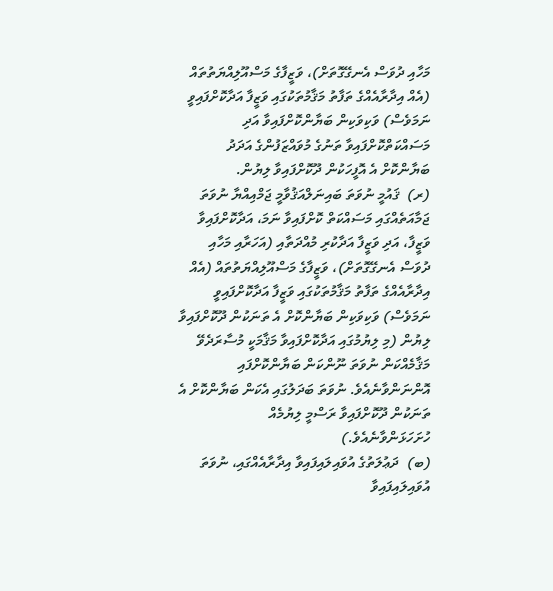މަހާއި ދުވަސް އެނގޭގޮތަށް)، ވަޒީފާގެ މަސްއޫލިއްޔަތުތައް (އެއް އިދާރާއެއްގެ ތަފާތު މަޤާމުތަކުގައި ވަޒީފާ އަދާކޮށްފައިވީ ނަމަވެސް) ވަކިވަކިން ބަޔާންކޮށްފައިވާ އަދި މަސައްކަތްކޮށްފައިވާ ތަނުގެ މުވައްޒަފުންގެ އަދަދު ބަޔާންކޮށް އެ އޮފީހަކުން ދޫކޮށްފައިވާ ލިޔުން.
(ރ)  ޤައުމީ ނުވަތަ ބައިނަލްއަޤުވާމީ ޖަމްއިއްޔާ ނުވަތަ ޖަމާއަތެއްގައި މަސައްކަތް ކޮށްފައިވާ ނަމަ، އަދާކޮށްފައިވާ ވަޒީފާ، އަދި ވަޒީފާ އަދާކުރި މުއްދަތާއި (އަހަރާއި މަހާއި ދުވަސް އެނގޭގޮތަށް)، ވަޒީފާގެ މަސްއޫލިއްޔަތުތައް (އެއް އިދާރާއެއްގެ ތަފާތު މަޤާމުތަކުގައި ވަޒީފާ އަދާކޮށްފައިވީ ނަމަވެސް) ވަކިވަކިން ބަޔާންކޮށް އެ ތަނަކުން ދޫކޮށްފައިވާ ލިޔުން (މި ލިޔުމުގައި އަދާކޮށްފައިވާ މަޤާމަކީ މުސާރަދެވޭ މަޤާމެއްކަން ނުވަތަ ނޫންކަން ބަޔާންކޮށްފައި އޮންނަންވާނެއެވެ. ނުވަތަ ބަދަލުގައި އެކަން ބަޔާންކޮށް އެ ތަނަކުން ދޫކޮށްފައިވާ ރަސްމީ ލިޔުމެއް ހުށަހަޅަންވާނެއެވެ.)
(ބ)  ދަޢުލަތުގެ އުވައިލައިފައިވާ އިދާރާއެއްގައި، ނުވަތަ އުވައިލައިފައިވާ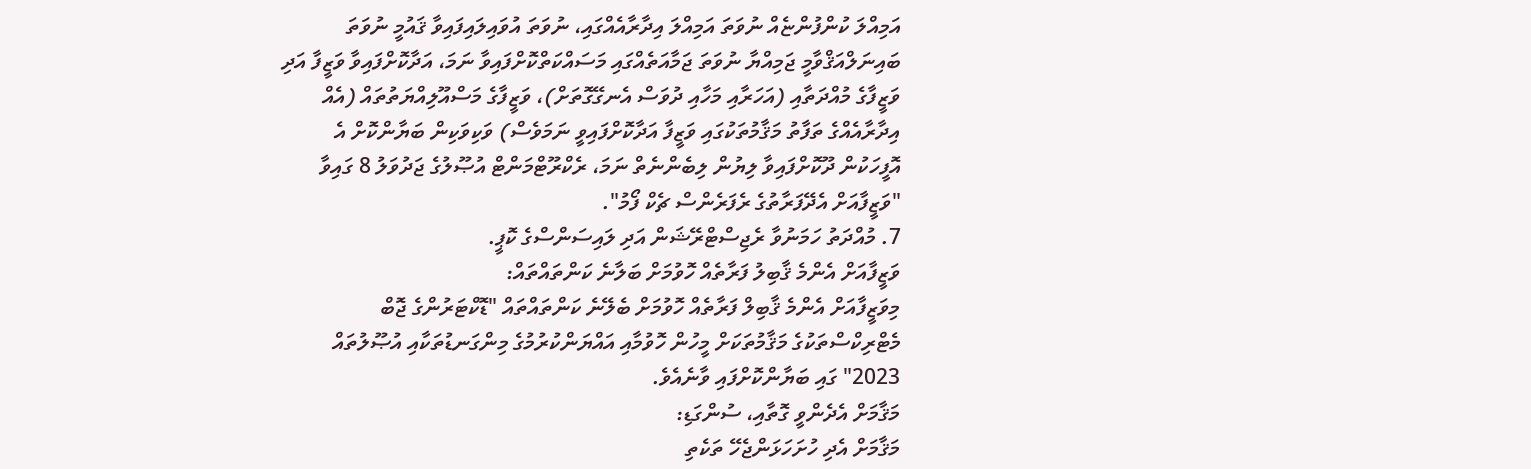އަމިއްލަ ކުންފުންޏެއް ނުވަތަ އަމިއްލަ އިދާރާއެއްގައި، ނުވަތަ އުވައިލައިފައިވާ ޤައުމީ ނުވަތަ ބައިނަލްއަޤްވާމީ ޖަމިއްޔާ ނުވަތަ ޖަމާއަތެއްގައި މަސައްކަތްކޮށްފައިވާ ނަމަ، އަދާކޮށްފައިވާ ވަޒީފާ އަދި ވަޒީފާގެ މުއްދަތާއި (އަހަރާއި މަހާއި ދުވަސް އެނގޭގޮތަށް)، ވަޒީފާގެ މަސްއޫލިއްޔަތުތައް (އެއް އިދާރާއެއްގެ ތަފާތު މަޤާމުތަކުގައި ވަޒީފާ އަދާކޮށްފައިވީ ނަމަވެސް) ވަކިވަކިން ބަޔާންކޮށް އެ އޮފީހަކުން ދޫކޮށްފައިވާ ލިޔުން ލިބެންނެތް ނަމަ، ރެކްރޫޓްމަންޓް އުޞޫލުގެ ޖަދުވަލު 8 ގައިވާ "ވަޒީފާއަށް އެދޭފަރާތުގެ ރެފަރެންސް ޗެކް ފޯމު".
7. މުއްދަތު ހަމަނުވާ ރެޖިސްޓްރޭޝަން އަދި ލައިސަންސްގެ ކޮޕީ.
ވަޒީފާއަށް އެންމެ ޤާބިލު ފަރާތެއް ހޮވުމަށް ބަލާނެ ކަންތައްތައް:
މިވަޒީފާއަށް އެންމެ ޤާބިލް ފަރާތެއް ހޮވުމަށް ބެލޭނެ ކަންތައްތައް "ޑޮކްޓަރުންގެ ޖޮބް މެޓްރިކްސްތަކުގެ މަޤާމުތަކަށް މީހުން ހޮވުމާއި އައްޔަންކުރުމުގެ މިންގަނޑުތަކާއި އުޞޫލުތައް 2023" ގައި ބަޔާންކޮށްފައި ވާނެއެވެ.
މަޤާމަށް އެދެންވީ ގޮތާއި، ސުންގަޑި:
މަޤާމަށް އެދި ހުށަހަޅަންޖެހޭ ތަކެތި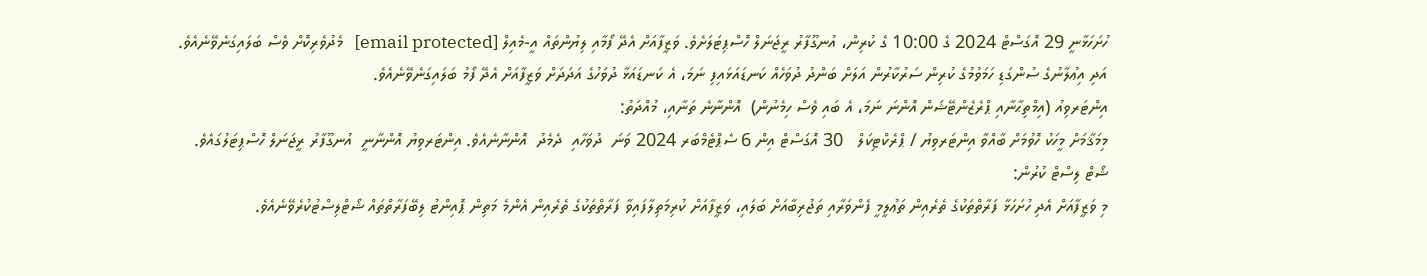ހުށަހަޅާނީ 29 އޮގަސްޓް 2024 ގެ 10:00 ގެ ކުރިން، އުނގޫފާރު ރީޖަނަލް ހޮސްޕިޓަލަށެވެ. ވަޒީފާއަށް އެދޭ ފޯމާއި ލިޔުންތައް އީ-މެއިލް [email protected]   މެދުވެރިކޮށް ވެސް ބަލައިގަނެވޭނެއެވެ. އަދި އިޢުލާނުގެ ސުންގަޑި ހަމަވުމުގެ ކުރިން ސަރުކާރުން އަލަށް ބަންދު ދުވަހެއް ކަނޑައަޅައިފި ނަމަ، އެ ކަނޑައަޅާ ދުވަހުގެ އަދަދަށް ވަޒީފާއަށް އެދޭ ފޯމު ބަލައިގަނެވޭނެއެވެ.
އިންޓަރވިއު (އިމްތިޙާނާއި ޕްރެޒެންޓޭޝަން އޮންނަ ނަމަ، އެ ބައި ވެސް ހިމެނުން)  އޮންނާނެ ތަނާއި، މުއްދަތު:
މިމަޤާމަށް މީހަކު ހޮވުމަށް ބާއްވާ އިންޓަރވިޔު / ޕްރެކްޓިކަލް   30 އޮގަސްޓް އިން 6 ސެޕްޓެމްބަރ 2024 ވަނަ  ދުވަހާއި  ދެމެދު  އޮންނާނެއެވެ. އިންޓަރވިޔު އޮންނާނީ  އުނގޫފާރު ރީޖަނަލް ހޮސްޕިޓަލުގައެވެ.
ޝޯޓް ލިސްޓް ކުރުން:
މި ވަޒީފާއަށް އެދި ހުށަހަޅާ ފަރާތްތަކުގެ ތެރެއިން ތަޢުލީމީ ފެންވަރާއި ތަޖުރިބާއަށް ބަލައި، ވަޒީފާއަށް ކުރިމަތިލާފައިވާ ފަރާތްތަކުގެ ތެރެއިން އެންމެ މަތިން ޕޮއިންޓު ލިބޭފަރާތްތައް ޝޯޓްލިސްޓުކުރެވޭނެއެވެ.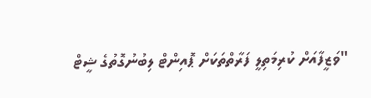"ވަޒީފާއަށް ކުރިމަތިލީ ފަރާތްތަކަށް ޕޮއިންޓް ލިބުނުގޮތުގެ ޝީޓް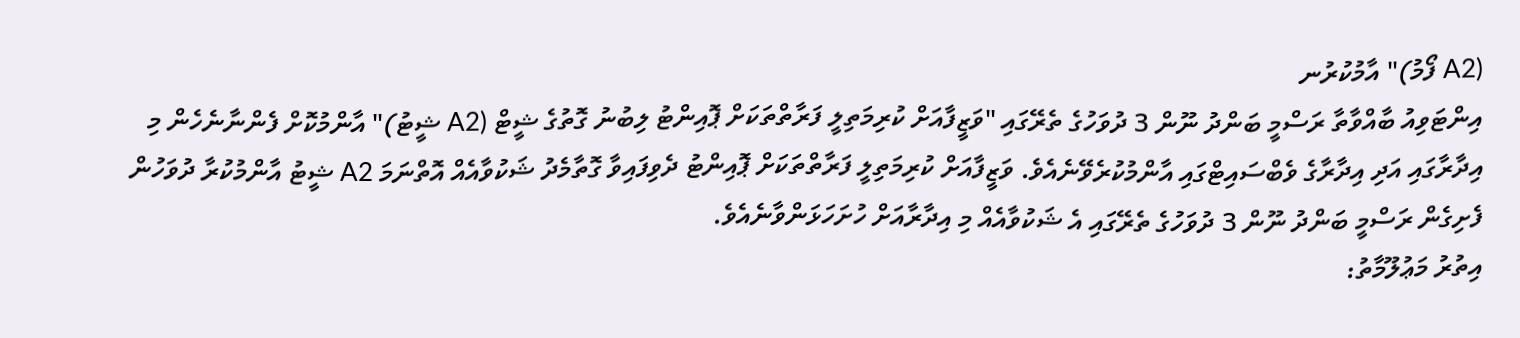(A2 ފޯމު)" އާމުކުރުނ
އިންޓަވިއު ބާއްވާތާ ރަސްމީ ބަންދު ނޫން 3 ދުވަހުގެ ތެރޭގައި "ވަޒީފާއަށް ކުރިމަތިލީ ފަރާތްތަކަށް ޕޮއިންޓު ލިބުނު ގޮތުގެ ޝީޓް (A2 ޝީޓު)" އާންމުކޮށް ފެންނާނެހެން މި އިދާރާގައި އަދި އިދާރާގެ ވެބްސައިޓްގައި އާންމުކުރެވޭނެއެވެ. ވަޒީފާއަށް ކުރިމަތިލީ ފަރާތްތަކަށް ޕޮއިންޓު ދެވިފައިވާ ގޮތާމެދު ޝަކުވާއެއް އޮތްނަމަ A2 ޝީޓު އާންމުކުރާ ދުވަހުން ފެށިގެން ރަސްމީ ބަންދު ނޫން 3 ދުވަހުގެ ތެރޭގައި އެ ޝަކުވާއެއް މި އިދާރާއަށް ހުށަހަޅަންވާނެއެވެ.
އިތުރު މަޢުލޫމާތު: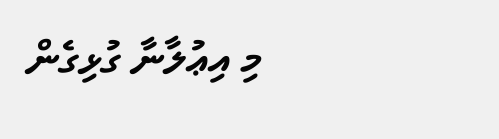މި އިޢުލާނާ ގުޅިގެން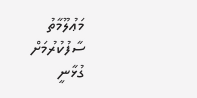މަޢުލޫމާތު ސާފުކުރުމަށް ގުޅާނީ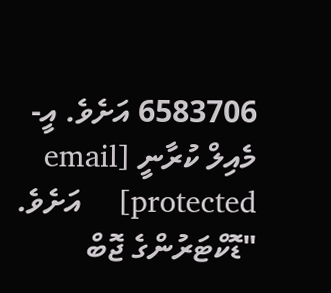6583706 އަށެވެ. އީ-މެއިލް ކުރާނީ [email protected]    އަށެވެ.
"ޑޮކްޓަރުންގެ ޖޮބް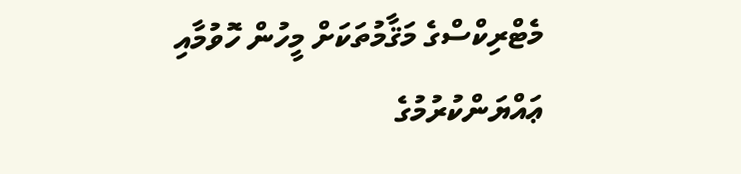މެޓްރިކްސްގެ މަޤާމުތަކަށް މީހުން ހޮވުމާއި ޢައްޔަންކުރުމުގެ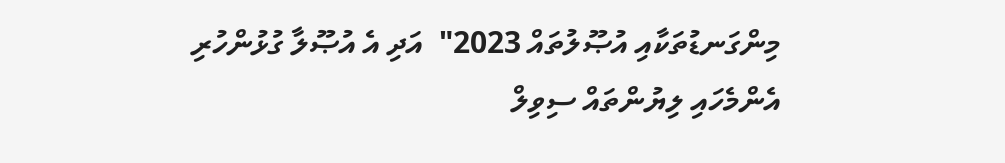މިންގަނޑުތަކާއި އުޞޫލުތައް 2023"  އަދި އެ އުޞޫލާ ގުޅުންހުރި އެންމެހައި ލިޔުންތައް ސިވިލް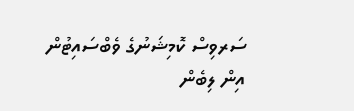ސަރވިސް ކޮމިޝަނުގެ ވެބްސައިޓުން
އިން ލިބެން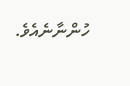ހުންނާނެއެވެ.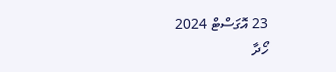23 އޮގަސްޓް 2024
ހޯދާ